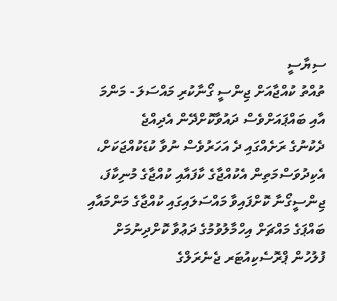ސިޔާސީ
ތުއްތު ކުއްޖާއަށް ޖިންސީ ގޯނާކުރި މައްސަލަ - މަންމަ އާއި ބައްޕައަށްވެސް ދައުވާކޮށްދޭން އެދިއްޖެ
ދެކުނުގެ ރަށެއްގައި ދެ އަހަރުވެސް ނުވާ ކުޑަކުއްޖަކަށް، އެކިދުވަސްމަތިން އެކުއްޖާގެ ކާފައާއި ކުއްޖާގެ މުނިކާފަ، ޖިންސީގޯނާ ކޮށްފައިވާ މައްސަލައިގައި ކުއްޖާގެ މަންމައާއި ބައްޕަގެ މައްޗަށް އިހްމާލުވުމުގެ ދަޢުވާ ކޮށްދިނުމަށް ފުލުހުން ޕްރޮސެކިއުޓަރ ޖެނެރަލްގެ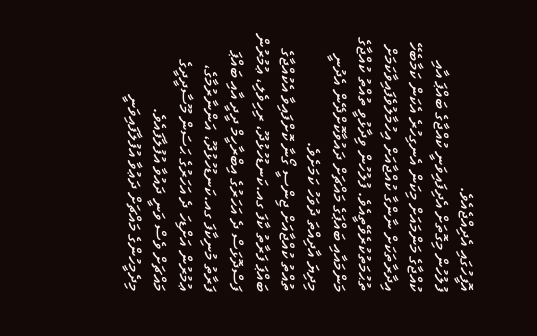އޮފީހުގައި އެދިއްޖެއެވެ.
ފުލުހުން މިގޮތަށް އެދިފައިވަނީ ކުއްޖާގެ ބައްޕަ އާއި ކުއްޖާގެ މަންމައަށް މިކަން އެނގިހުރެ އެކަން ކަމާބެހޭ އިދާރާތަކަށް ނާންގާ ކުއްޖާއަށް އިހުމާލުވެފައިވާކަމަށް ތުޙުމަތުކުރެވޭތީއެވެ. ފުލުހުން ވިދާޅުވީ ތުއްތު ކުއްޖާގެ މަންމައާއި ބައްޕަގެ މައްޗަށް ދައުވާކޮށްދޭން އެދުނީ މިދިޔަ އާދިއްތަ ދުވަހު ކަމަށެވެ.
ތުއްތު ކުއްޖާއަށް ޖިންސީ ގޯނާ ކޮށްފައިވާ އެކުއްޖާގެ ބައްޕަ ފަރާތު ކާފަ ގއ.ކަނޑުހުޅުދޫ، ރިހިވެލި، ޢުމުރުން ފަސްދޮޅަސް ދެ އަހަރުގެ އިބްރާހީމް ދީދީ އާއި ބައްޕަ ފަރާތު މުނިކާފަ ގއ.ކަނޑުހުޅުދޫ، އަންނާރުމާގެ، ޢުމުރުން އަށްޑިހަ ދެ އަހަރުގެ ޙަސަން މޫސާދީދީގެ މައްޗަށް ވެސް ވަނީ ދައުވާ އުފުލާފައެވެ.
މިދެމީހުންގެ މައްޗަށް ދަޢުވާ އުފުލާފައިވަނީ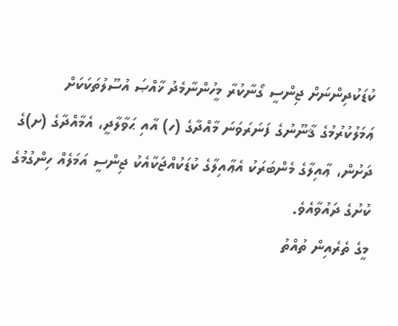ކުޑަކުދިންނަށް ޖިންސީ ގޯނާކުރާ މީހުންނާމެދު ޚާއްޞަ އުސޫލުތަކަކަށް ޢަމަލުކުރުމުގެ ޤާނޫނުގެ ފަނަރަވަނަ މާއްދާގެ (ހ) އާއި ޙަވާލާދީ، އެމާއްދާގެ (ށ)ގެ ދަށުން، ޢާއިލާގެ މެންބަރަކު އެޢާއިލާގެ ކުޑަކުއްޖަކާއެކު ޖިންސީ އަމަލެއް ހިންގުމުގެ ކުށުގެ ދައުވާއެވެ.
މީގެ ތެރެއިން ތުއްތު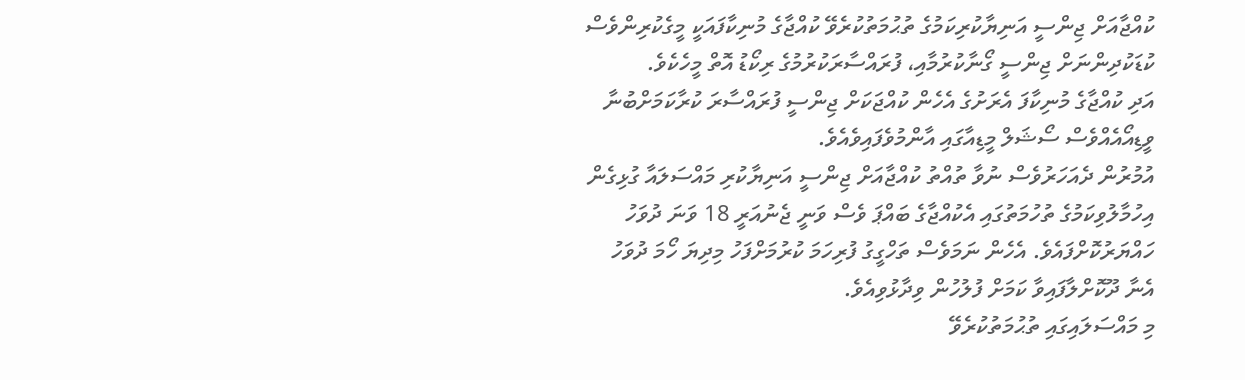ކުއްޖާއަށް ޖިންސީ އަނިޔާކުރިކަމުގެ ތުޙުމަތުކުރެވޭ ކުއްޖާގެ މުނިކާފައަކީ މީގެކުރިންވެސް ކުޑަކުދިންނަށް ޖިންސީ ގޯނާކުރުމާއި، ފުރައްސާރަކުރުމުގެ ރިކޯޑު އޮތް މީހެކެވެ.
އަދި ކުއްޖާގެ މުނިކާފަ އެރަށުގެ އެހެން ކުއްޖަކަށް ޖިންސީ ފުރައްސާރަ ކުރާކަމަށްބުނާ ވީޑިއޯއެއްވެސް ސޯޝަލް މީޑިއާގައި އާންމުވެފައިވެއެވެ.
އުމުރުން ދެއަހަރުވެސް ނުވާ ތުއްތު ކުއްޖާއަށް ޖިންސީ އަނިޔާކުރި މައްސަލައާ ގުޅިގެން އިހުމާލުވިކަމުގެ ތުހުމަތުގައި އެކުއްޖާގެ ބައްޕަ ވެސް ވަނީ ޖެނުއަރީ 18 ވަނަ ދުވަހު ހައްޔަރުކޮށްފައެވެ. އެހެން ނަމަވެސް ތަހްގީގު ފުރިހަމަ ކުރުމަށްފަހު މިދިޔަ ހޯމަ ދުވަހު އެނާ ދޫކޮށްލާފައިވާ ކަމަށް ފުލުހުން ވިދާޅުވިއެވެ.
މި މައްސަލައިގައި ތުޙުމަތުކުރެވޭ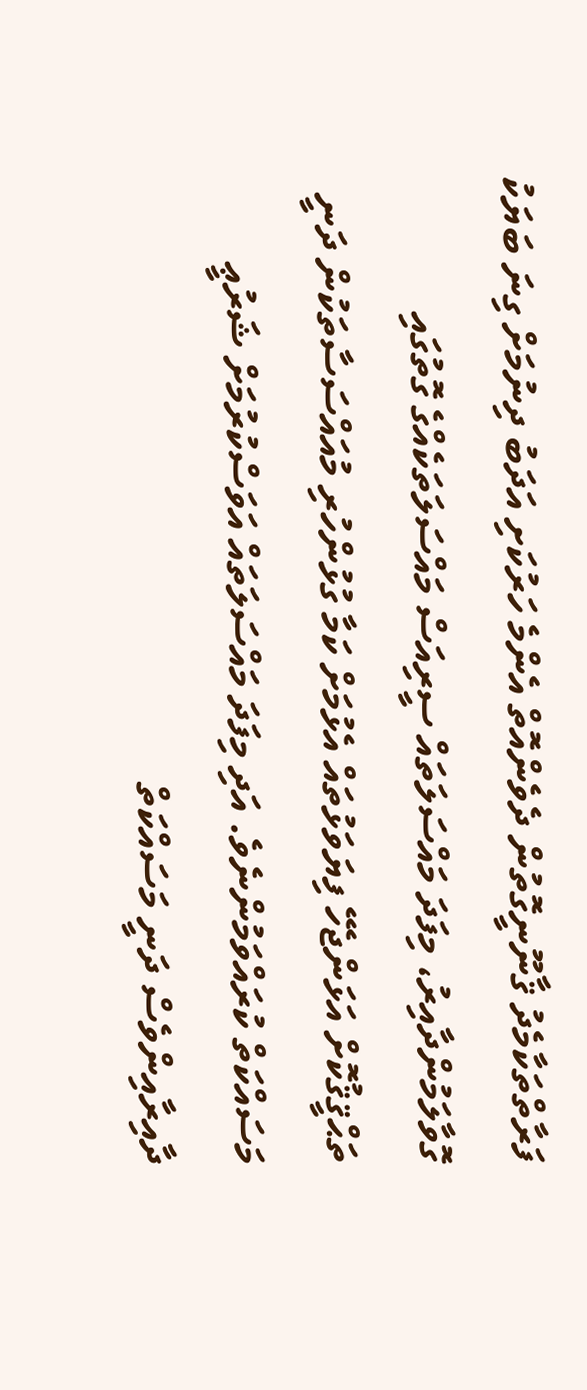ފަރާތްތަކާމެދު ޤާނޫނީގޮތުން ދެވެންއޮތް އެންމެ ހަރުކަށި އަދަބު ދިނުމަށް ގިނަ ބަޔަކު ގޮވާލަމުންދާއިރު، މިފަދަ މައްސަލަތައް ސީރިއަސް މައްސަލަތަކެއްގެ ގޮތުގައި ތަޙްޤީޤުކޮށް އަޅަންޖެހޭ ފިޔަވަޅުތައް އެޅުމަށް ކަމާ ގުޅުންހުރި މުއައްސަސާތަކުން ދަނީ މަސައްކަތް ކުރައްވަމުންނެވެ. އަދި މިފަދަ މައްސަލަތައް އަވަސްކުރުމަށް ޝަރުޢީ ދާއިރާއިންވެސް ދަނީ މަސައްކަތް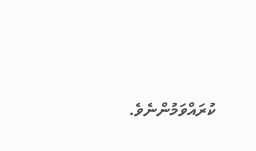ކުރައްވަމުންނެވެ.